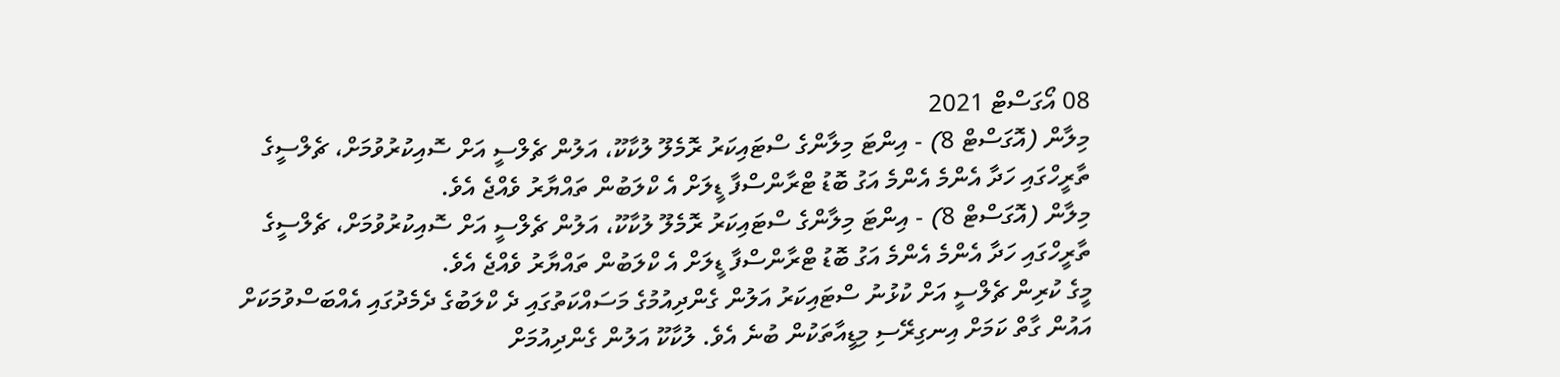08 އޯގަސްޓް 2021
މިލާން (އޮގަސްޓް 8) - އިންޓަ މިލާންގެ ސްޓައިކަރު ރޮމެލޫ ލުކާކޫ، އަލުން ޗެލްސީ އަށް ސޮއިކުރުވުމަށް، ޗެލްސީގެ ތާރީހްގައި ހަދާ އެންމެ އެންމެ އަގު ބޮޑު ޓްރާންސްފާ ޑީލަށް އެ ކްލަބުން ތައްޔާރު ވެއްޖެ އެވެ.
މިލާން (އޮގަސްޓް 8) - އިންޓަ މިލާންގެ ސްޓައިކަރު ރޮމެލޫ ލުކާކޫ، އަލުން ޗެލްސީ އަށް ސޮއިކުރުވުމަށް، ޗެލްސީގެ ތާރީހްގައި ހަދާ އެންމެ އެންމެ އަގު ބޮޑު ޓްރާންސްފާ ޑީލަށް އެ ކްލަބުން ތައްޔާރު ވެއްޖެ އެވެ.
މީގެ ކުރިން ޗެލްސީ އަށް ކުޅުނު ސްޓައިކަރު އަލުން ގެންދިއުމުގެ މަސައްކަތުގައި ދެ ކްލަބުގެ ދެމެދުގައި އެއްބަސްވުމަކަށް އައުން ގާތް ކަމަށް އިނގިރޭސި މިޑީއާތަކުން ބުނެ އެވެ. ލުކާކޫ އަލުން ގެންދިއުމަށް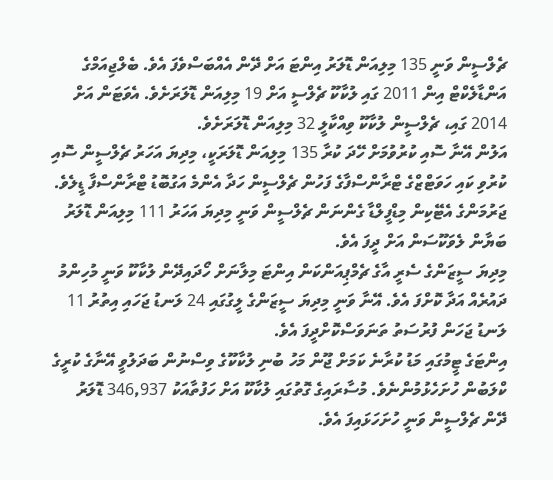ޗެލްސީން ވަނީ 135 މިލިއަން ޑޮލަރު އިންޓަ އަށް ދޭން އެއްބަސްވެފަ އެވެ. ބެލްޖިއަމްގެ އަންޑާލެކްޓް އިން 2011 ގައި ލުކާކޫ ޗެލްސީ އަށް 19 މިލިއަން ޑޮލަރަށެވެ. އެވަޓަން އަށް 2014 ގައި، ޗެލްސީން ލުކާކޫ ވިއްކާލީ 32 މިލިއަން ޑޮލަރަށެވެ.
އަލުން އޭނާ ސޮއި ކުރުވުމަށް ހޭދަ ކުރާ 135 މިލިއަން ޑޮލަރަކީ، މިދިޔަ އަހަރު ޗެލްސީން ސޮއި ކުރުވި ކައި ހަވަޓްޒްގެ ޓްރާންސްފާގެ ފަހުން ޗެލްސީން ހަދާ އެންމެ އަގުބޮޑު ޓްރާންސްފާ ޑީލެވެ. ޖަރުމަންގެ އެޓޭކިން މިޑްފީލްޑާ ގެންނަން ޗެލްސީން ވަނީ މިދިޔަ އަހަރު 111 މިލިއަން ޑޮލަރު ބަޔާން ލެވަކޫސަން އަށް ދީފަ އެވެ.
މިދިޔަ ސީޒަންގެ ސެރީ އާގެ ޗެމްޕިއަންކަން އިންޓަ މިލާނަށް ހޯދައިދޭން ލުކާކޫ ވަނީ މުހިންމު ދައުރެއް އަދާ ކޮށްފަ އެވެ. އޭނާ ވަނީ މިދިޔަ ސީޒަންގެ ލީގުގައި 24 ލަނޑު ޖަހައި އިތުރު 11 ލަނޑު ޖަހަން ފުރުސަތު ތަނަވަސްކޮށްދީފަ އެވެ.
އިންޓަގެ ޓީމުގައި މަޑު ކުރާނެ ކަމަށް ޖޫން މަހު ބުނި ލުކާކޫގެ ވިސްނުން ބަދަލުވީ އޭނާގެ ކުރީގެ ކްލަބުން ހުށަހެޅުމުންނެވެ. މުސާރައިގެ ގޮތުގައި ލުކާކޫ އަށް ހަފުތާއަކު 346,937 ޑޮލަރު ދޭން ޗެލްސީން ވަނީ ހުށަހަޅައިފަ އެވެ.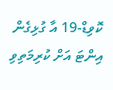ކޮވިޑް-19 އާ ގުޅިގެން އިންޓަ އަށް ކުރިމަތިވި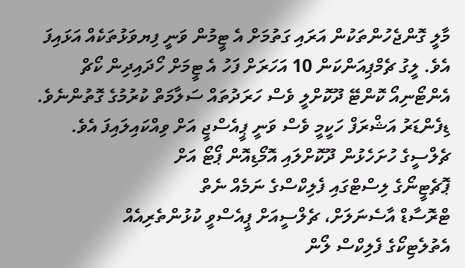މާލީ ގޮންޖެހުންތަކުން އަރައި ގަތުމަށް އެ ޓީމުން ވަނީ ފިޔވަޅުތަކެއް އަޅައިފަ އެވެ. ލީގު ޗެމްޕިއަންކަން 10 އަހަރަށް ފަހު އެ ޓީމަށް ހޯދައިދިން ކޯޗް އެންޓޯނިއޯ ކޮންޓޭ ދޫކޮށްލީ ވެސް ހަރަދުތައް ސަލާމަތް ކުރުމުގެ ގޮތުންނެވެ. ޑިފެންޑަރު އަޝްރަފް ހަކީމީ ވެސް ވަނީ ޕީއެސްޖީ އަށް ވިއްކައިލައިފަ އެވެ.
ޗެލްސީގެ ހުށަހެޅުން ދޫކޮށްލައި އޮމޯޑިއޮން ޕޯޓޯ އަށް
ޕޮޗެޓީނޯގެ ލިސްޓްގައި ފެލިކްސްގެ ނަމެއް ނެތް
ޓްރޮސާޑް އާސެނަލަށް، ޗެލްސީއަށް ޕީއެސްވީ ކުޅުންތެރިއެއް
އެތުލެޓިކޯގެ ފެލިކްސް ލޯން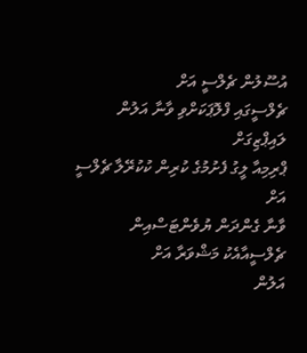އުސޫލުން ޗެލްސީ އަށް
ޗެލްސީގައި ފްލޮޕަކަށްވި ވާނާ އަލުން ލައިޕްޒިގަށް
ޕްރިމިއާ ލީގު ފެށުމުގެ ކުރިން ކުކުރޭލާ ޗެލްސީ އަށް
ވާނާ ގެންދަން ޔުވެންޓަސްއިން ޗެލްސީއާއެކު މަޝްވަރާ އަށް
އަލުން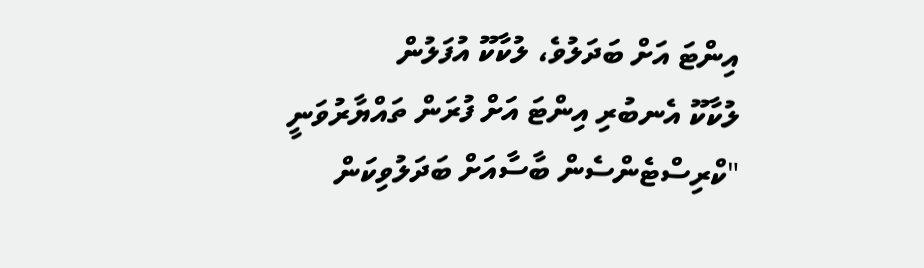އިންޓަ އަށް ބަދަލުވެ، ލުކާކޫ އުފަލުން
ލުކާކޫ އެނބުރި އިންޓަ އަށް ފުރަން ތައްޔާރުވަނީ
"ކްރިސްޓެންސެން ބާސާއަށް ބަދަލުވިކަން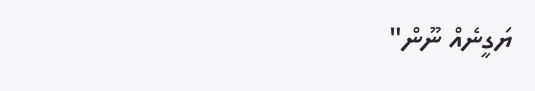ޔަގީނެއް ނޫން"